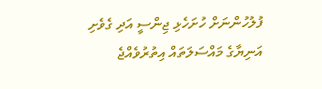ފުލުހުންނަށް ހުށަހެޅި ޖިންސީ އަދި ގެވެށި އަނިޔާގެ މައްސަލަތައް އިތުރުވެއްޖެ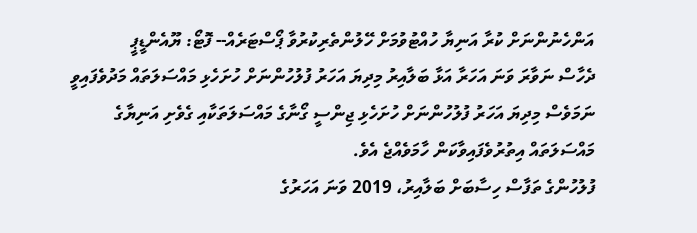އަންހެނުންނަށް ކުރާ އަނިޔާ ހުއްޓުވުމަށް ހޭލުންތެރިކުރުވާ ޕޯސްޓަރެއް-- ފޮޓޯ: ޔޫއެންޑީޕީ
ދެހާސް ނަވާރަ ވަނަ އަހަރާ އަޅާ ބަލާއިރު މިދިޔަ އަހަރު ފުލުހުންނަށް ހުށަހެޅި މައްސަލަތައް މަދުވެފައިވީ ނަމަވެސް މިދިޔަ އަހަރު ފުލުހުންނަށް ހުށަހެޅި ޖިންސީ ގޯނާގެ މައްސަލަތަކާއި ގެވެށި އަނިޔާގެ މައްސަލަތައް އިތުރުވެފައިވާކަން ހާމަވެއްޖެ އެވެ.
ފުލުހުންގެ ތަފާސް ހިސާބަށް ބަލާއިރު، 2019 ވަނަ އަހަރުގެ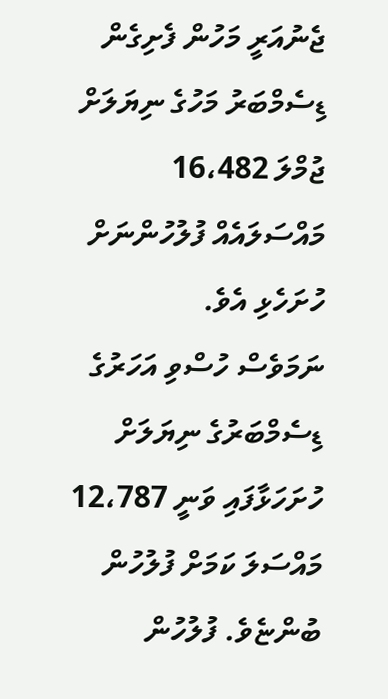ޖެނުއަރީ މަހުން ފެށިގެން ޑިސެމްބަރު މަހުގެ ނިޔަލަށް ޖުމްލަ 16،482 މައްސަލައެއް ފުލުހުންނަށް ހުށަހެޅި އެވެ.
ނަމަވެސް ހުސްވި އަހަރުގެ ޑިސެމްބަރުގެ ނިޔަލަށް ހުށަހަޅާފައި ވަނީ 12،787 މައްސަލަ ކަމަށް ފުލުހުން ބުންޏެވެ. ފުލުހުން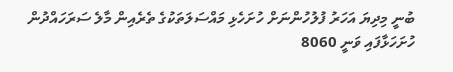ބުނީ މިދިޔަ އަހަރު ފުލުހުންނަށް ހުށަހެޅި މައްސަލަތަކުގެ ތެރެއިން މާލެ ސަރަހައްދުން ހުށަހަޅާފައި ވަނީ 8060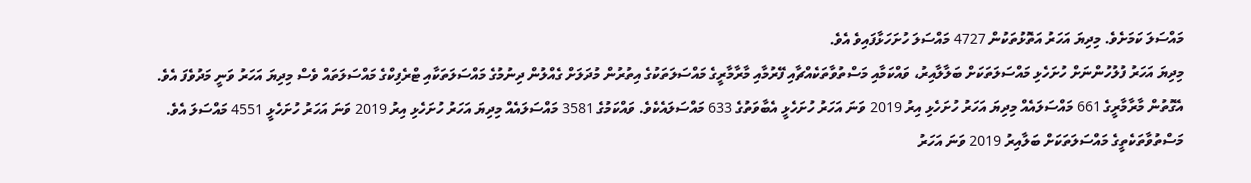މައްސަލަ ކަމަށެވެ. މިދިޔަ އަހަރު އަތޮޅުތަކުން 4727 މައްސަލަ ހުށަހަޅާފައިވެ އެވެ.
މިދިޔަ އަހަރު ފުލުހުންނަށް ހުށަހެޅި މައްސަލަތަކަށް ބަލާލާއިރު، ވައްކަމާއި މަސްތުވާތަކެއްޗާއި ފޭރުމާއި މާރާމާރީގެ މައްސަލަތަކުގެ އިތުރުން މުދަލަށް ގެއްލުން ދިނުމުގެ މައްސަލަތަކާއި ޓްރެފިކްގެ މައްސަލަތައް ވެސް މިދިޔަ އަހަރު ވަނީ މަދުވެފަ އެވެ.
އެގޮތުން މާރާމާރީގެ 661 މައްސަލައެއް މިދިޔަ އަހަރު ހުށަހެޅި އިރު 2019 ވަނަ އަހަރު ހުށަހެޅީ އެބާވަތުގެ 633 މައްސަލައެކެވެ. ވައްކަމުގެ 3581 މައްސަލައެއް މިދިޔަ އަހަރު ހުށަހެޅި އިރު 2019 ވަނަ އަހަރު ހުށަހެޅީ 4551 މައްސަލަ އެވެ.
މަސްތުވާތަކެތީގެ މައްސަލަތަކަށް ބަލާއިރު 2019 ވަނަ އަހަރު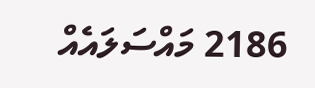2186 މައްސަލައެއް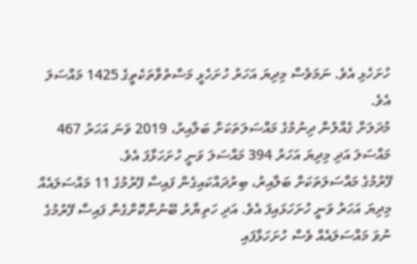ހުށަހެޅި އެވެ. ނަމަވެސް މިދިޔަ އަހަރު ހުށަހެޅީ މަސްތުވާތަކެތީގެ 1425 މައްސަލަ އެވެ.
މުދަލަށް ގެއްލުން ދިނުމުގެ މައްސަލަތަކަށް ބަލާއިރު، 2019 ވަނަ އަހަރު 467 މައްސަލަ އަދި މިދިޔަ އަހަރު 394 މައްސަލަ ވަނީ ހުށަހަޅާފަ އެވެ.
ފޭރުމުގެ މައްސަލަތަކަށް ބަލާއިރު، ބިރުދައްކައިގެން ފައިސާ ފޭރުމުގެ 11 މައްސަލައެއް މިދިޔަ އަހަރު ވަނީ ހުށަހަޅައިފަ އެވެ. އަދި ހަތިޔާރު ބޭނުންކޮށްގެން ފައިސާ ފޭރުމުގެ ނުވަ މައްސަލައެއް ވެސް ހުށަހަޅާފައި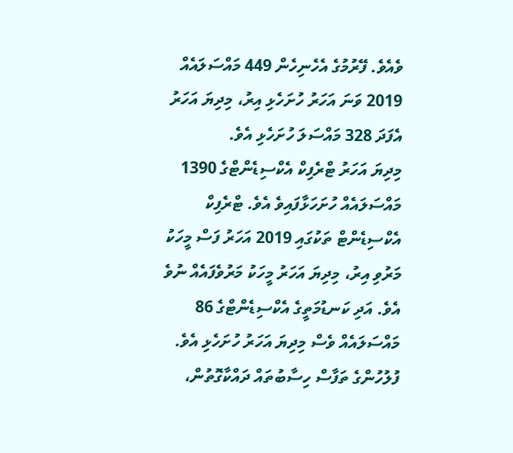ވެއެވެ. ފޭރުމުގެ އެހެނިހެން 449 މައްސަލައެއް 2019 ވަނަ އަހަރު ހުށަހެޅި އިރު، މިދިޔަ އަހަރު އެފަދަ 328 މައްސަލަ ހުށަހެޅި އެވެ.
މިދިޔަ އަހަރު ޓްރެފިކް އެކްސިޑެންޓްގެ 1390 މައްސަލައެއް ހުށަހަޅާފައިވެ އެވެ. ޓްރެފިކް އެކްސިޑެންޓް ތަކުގައި 2019 އަހަރު ފަސް މީހަކު މަރުވި އިރު، މިދިޔަ އަހަރު މީހަކު މަރުވެފައެއް ނުވެ އެވެ. އަދި ކަނޑުމަތީގެ އެކްސިޑެންޓްގެ 86 މައްސަލައެއް ވެސް މިދިޔަ އަހަރު ހުށަހެޅި އެވެ.
ފުލުހުންގެ ތަފާސް ހިސާބުތައް ދައްކާގޮތުން،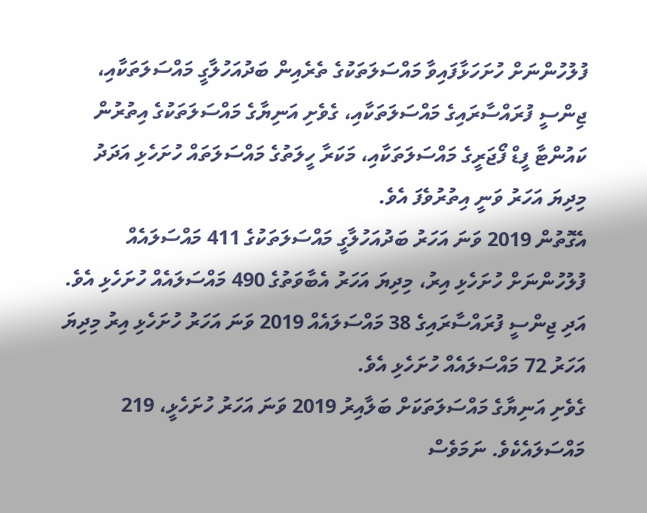ފުލުހުންނަށް ހުށަހަޅާފައިވާ މައްސަލަތަކުގެ ތެރެއިން ބަދުއަހުލާގީ މައްސަލަތަކާއި، ޖިންސީ ފުރައްސާރައިގެ މައްސަލަތަކާއި، ގެވެށި އަނިޔާގެ މައްސަލަތަކުގެ އިތުރުން ކައުންޓާ ފީޑް ފޯޖަރީގެ މައްސަލަތަކާއި، މަކަރާ ހީލަތުގެ މައްސަލަތައް ހުށަހެޅި އަދަދު މިދިޔަ އަހަރު ވަނީ އިތުރުވެފަ އެވެ.
އެގޮތުން 2019 ވަނަ އަހަރު ބަދުއަހުލާގީ މައްސަލަތަކުގެ 411 މައްސަލައެއް ފުލުހުންނަށް ހުށަހެޅި އިރު، މިދިޔަ އަހަރު އެބާވަތުގެ 490 މައްސަލައެއް ހުށަހެޅި އެވެ. އަދި ޖިންސީ ފުރައްސާރައިގެ 38 މައްސަލައެއް 2019 ވަނަ އަހަރު ހުށަހެޅި އިރު މިދިޔަ އަހަރު 72 މައްސަލައެއް ހުށަހެޅި އެވެ.
ގެވެށި އަނިޔާގެ މައްސަލަތަކަށް ބަލާއިރު 2019 ވަނަ އަހަރު ހުށަހެޅީ، 219 މައްސަލައެކެވެ. ނަމަވެސް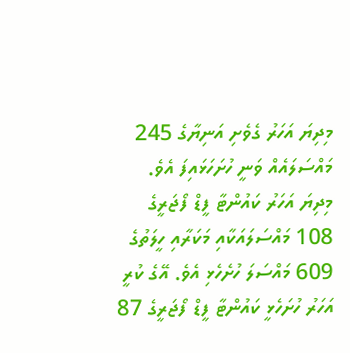މިދިޔަ އަހަރު ގެވެށި އަނިޔާގެ 245 މައްސަލައެއް ވަނީ ހުށަހަޅައިފަ އެވެ.
މިދިޔަ އަހަރު ކައުންޓާ ފީޑް ފޯޖަރީގެ 108 މައްސަލައަކާއި މަކަރާއި ހީލަތުގެ 609 މައްސަލަ ހުށެހެޅި އެވެ. އޭގެ ކުރީ އަހަރު ހުށަހެޅީ ކައުންޓާ ފީޑް ފޯޖަރީގެ 87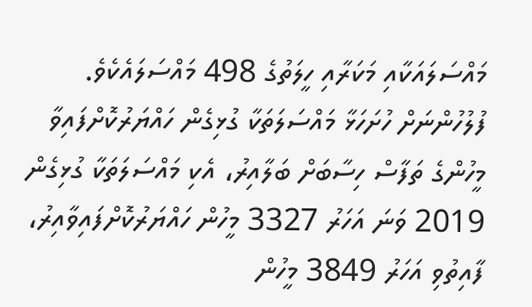މައްސަލައަކާއި މަކަރާއި ހީލަތުގެ 498 މައްސަލައެކެވެ.
ފުލުހުންނަށް ހުށަހަޅާ މައްސަލަތަކާ ގުޅިގެން ހައްޔަރުކޮށްފައިވާ މީހުންގެ ތަފާސް ހިސާބަށް ބަލާއިރު، އެކި މައްސަލަތަކާ ގުޅިގެން 2019 ވަނަ އަހަރު 3327 މީހުން ހައްޔަރުކޮށްފައިވާއިރު، ފާއިތުވި އަހަރު 3849 މީހުން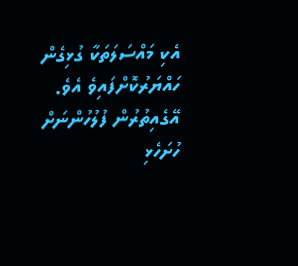އެކި މައްސަލަތަކާ ގުޅިގެން ހައްޔަރުކޮށްފައިވެ އެވެ.
އޭގެއިތުރުން ފުލުހުންނަށް ހުށަހެޅި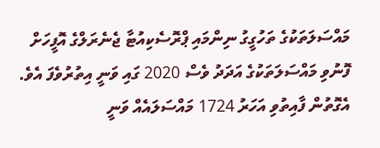މައްސަލަތަކުގެ ތަހުގީގު ނިންމައި ޕްރޮސެކިއުޓާ ޖެނެރަލްގެ އޮފީހަށް ފޮނުވި މައްސަލަތަކުގެ އަދަދު ވެސް 2020 ގައި ވަނީ އިތުރުވެފަ އެވެ. އެގޮތުން ފާއިތުވި އަހަރު 1724 މައްސަލައެއް ވަނީ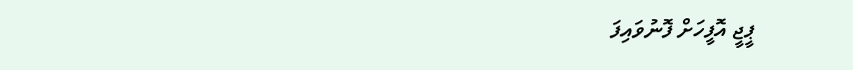ޕީޖީ އޮފީހަށް ފޮނުވައިފަ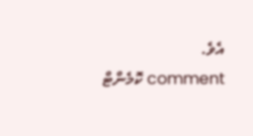އެވެ.
comment ކޮމެންޓް